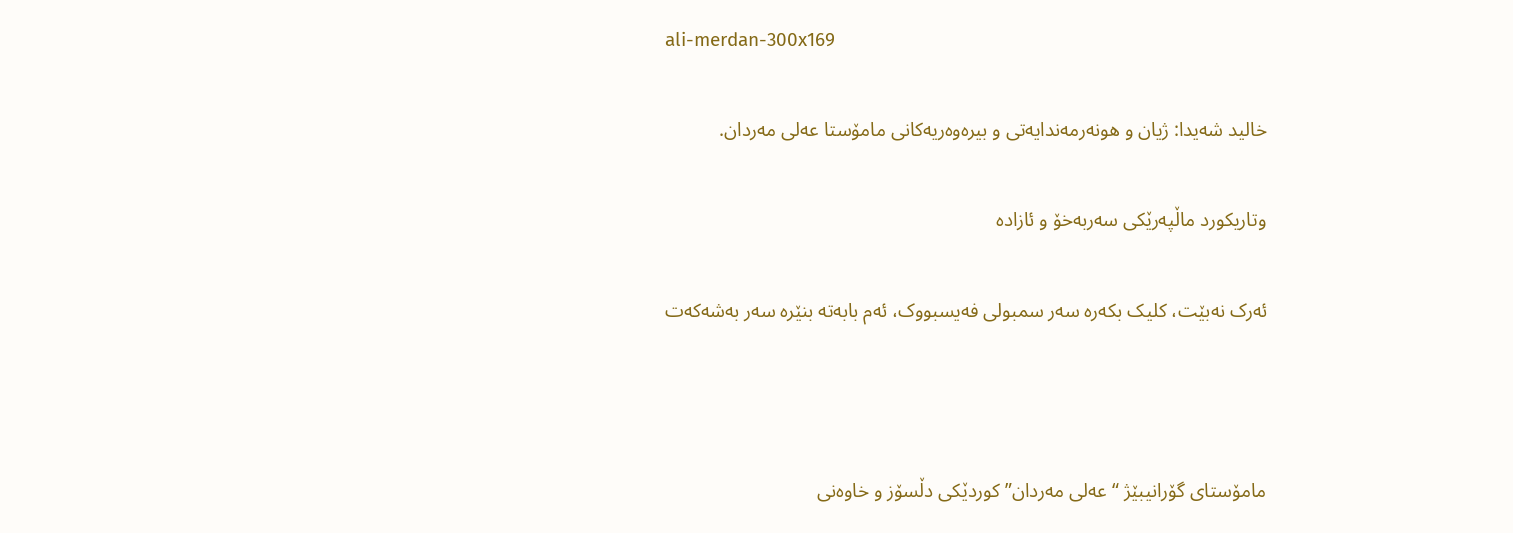ali-merdan-300x169

خالید شه‌یدا: ژیان و هونه‌رمه‌ندایه‌تی و بیره‌‌وه‌ریه‌كانی مامۆستا عه‌لی مه‌ردان.

وتاریکورد ماڵپەرێکی سەربەخۆ و ئازادە

ئەرک نەبێت، کلیک بکەرە سەر سمبولی فەیسبووک، ئەم بابەتە بنێرە سەر بەشەکەت



مامۆستای گۆرانیبێژ “عه‌لی مه‌ردان” كوردێكی دڵسۆز و خاوه‌نی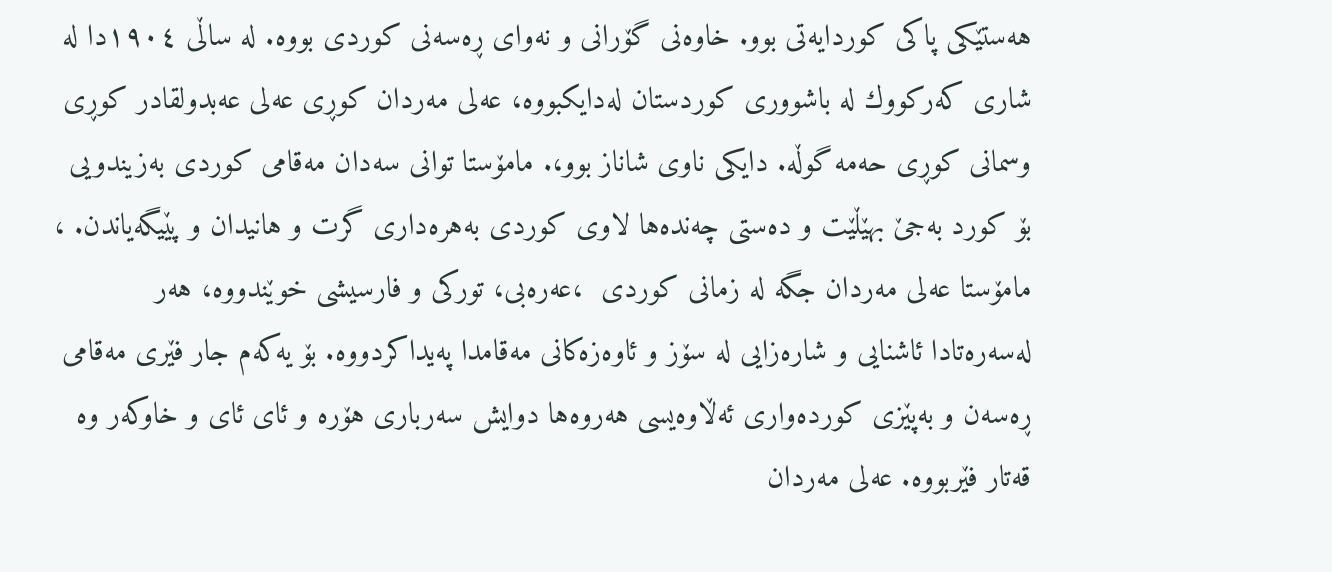هه‌ستێكی پاكی كوردایه‌تی بوو. خاوه‌نی گۆرانی و نه‌وای ڕه‌سه‌نی كوردی بووه‌. له‌ ساڵی ١٩٠٤دا له‌ شاری كه‌ركووك له‌ باشووری كوردستان له‌دایكبووه‌، عه‌لی مه‌ردان كوڕی عه‌لی عه‌بدولقادر كوڕی وسمانی كوڕی حه‌مه‌ گوڵه‌. دایكی ناوی شاناز بوو،. مامۆستا توانی سه‌دان مه‌قامی كوردی به‌زیندویی بۆ کورد به‌جێ بهێڵێت و ده‌ستی چه‌نده‌ها لاوی كوردی به‌هره‌داری گرت و هانیدان و پێیگه‌یاندن. ، مامۆستا عه‌لی مه‌ردان جگه‌ له‌ زمانی كوردی  ،عه‌ره‌بی، توركی و فارسیشی خوێندووه‌، هه‌ر له‌سه‌ره‌تادا ئاشنایی و شاره‌زایی له‌ سۆز و ئاوه‌زه‌كانی مه‌قامدا په‌یداكردووه‌. بۆ یه‌كه‌م جار فێری مه‌قامی ڕه‌سه‌ن و به‌پێزی كورده‌واری ئه‌ڵاوه‌یسی هه‌روه‌ها دوایش سه‌رباری هۆره‌ و ئای ئای و خاوكه‌ر وه‌ قه‌تار فێربووه‌. عه‌لی مه‌ردان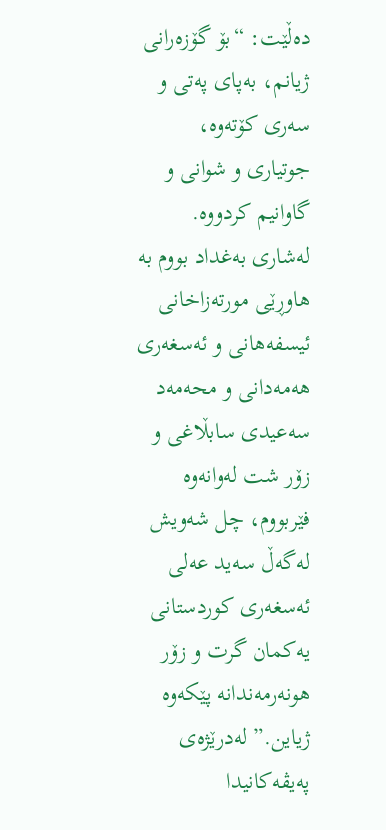ده‌ڵێت: “بۆ گۆزه‌رانی ژیانم، به‌پای په‌تی و سه‌ری كۆته‌وه‌، جوتیاری و شوانی و گاوانیم كردووه‌. له‌شاری به‌غداد بووم به‌ هاوڕێی مورته‌زاخانی ئیسفه‌هانی و ئه‌سغه‌ری هه‌مه‌دانی و محه‌مه‌د سه‌عیدی سابڵاغی و زۆر شت له‌وانه‌وه‌ فێربووم، چل شه‌ویش له‌گه‌ڵ سه‌ید عه‌لی ئه‌سغه‌ری كوردستانی یه‌كمان گرت و زۆر هونه‌رمه‌ندانه‌ پێكه‌وه‌ ژیاین.” له‌درێژه‌ی په‌یڤه‌کانیدا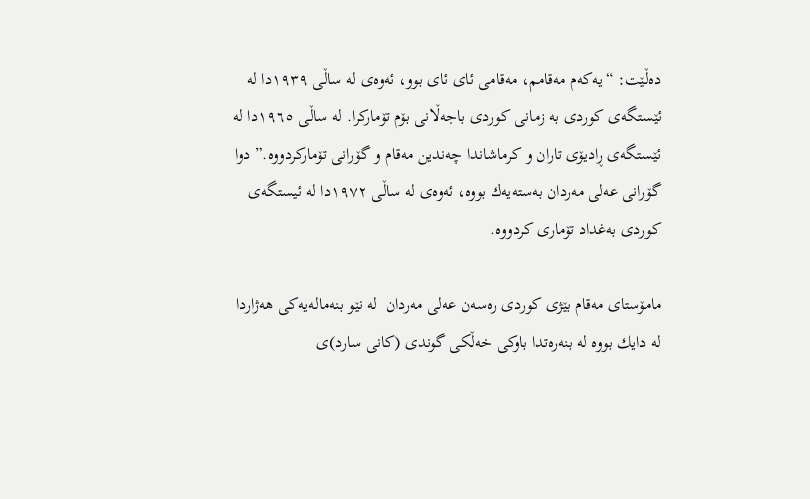ده‌ڵێت: “یه‌كه‌م مه‌قامم، مه‌قامی ئای ئای بوو، ئه‌وه‌ی له‌ ساڵی ١٩٣٩دا له‌ ئێستگه‌ی كوردی به‌ زمانی كوردی باجه‌ڵانی بۆم تۆمارکرا‌. له‌ ساڵی ١٩٦٥دا له‌ ئێستگه‌ی ڕادیۆی تاران و كرماشاندا چه‌ندین مه‌قام و گۆرانی تۆماركردووه‌.” دوا گۆرانی عه‌لی مه‌ردان به‌سته‌یه‌ك بووه‌، ئه‌وه‌ی له‌ ساڵی ١٩٧٢دا له‌ ئیستگه‌ی كوردی به‌غداد تۆماری كردووه.

مامۆستاى مه‌قام بێژى كوردى ره‌سه‌ن عه‌لى مه‌ردان  له‌ نێو بنه‌ماله‌یه‌كى هه‌ژاردا له‌ دایك بووه‌ له‌ بنه‌ره‌تدا باوكى خه‌ڵكى گوندى (كانى سارد)ى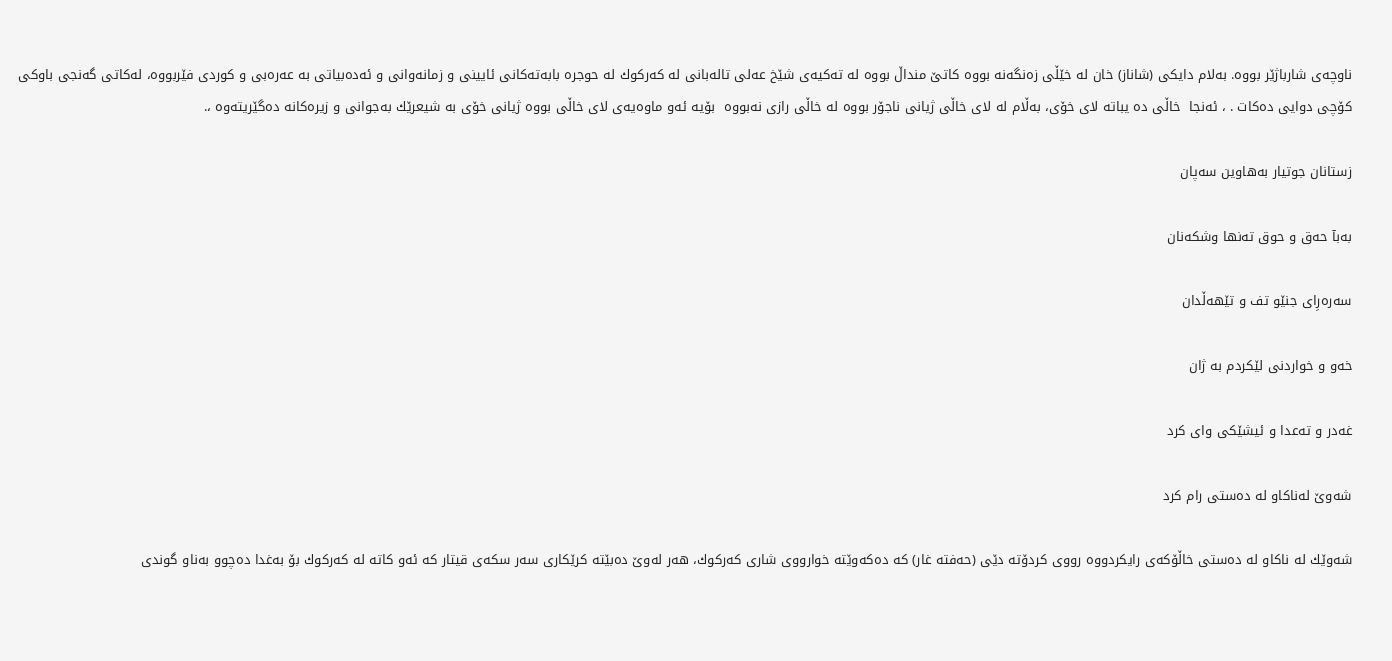ناوچه‌ى شارباژێر بووه‌. به‌لام دایكى (شاناز) خان له‌ خێڵى زه‌نگه‌نه‌ بووه‌ كاتێ منداڵ بووه‌ له‌ ته‌كیه‌ى شێخ عه‌لى تاله‌بانى له‌ كه‌ركوك له‌ حوجره‌ بابه‌ته‌كانى ئایینى و زمانه‌وانى و ئه‌ده‌بیاتی به‌ عه‌ره‌بى و كوردى فێربووه‌، له‌كاتى گه‌نجى باوكى کۆچی دوایی ده‌کات . ، ئه‌نجا  خاڵى ده‌ یباته‌‌ لای خۆی، به‌ڵام له‌ لای خاڵی ژیانی ناجۆر بووه‌ له‌ خاڵی رازى نه‌بووه‌  بۆیه‌ ئه‌و ماوه‌یه‌ى لاى خاڵى بووه‌ ژیانی خۆى به‌ شیعرێك به‌جوانى و زیره‌كانه‌ ده‌گێریته‌وه‌ ،.

زستانان جوتیار به‌هاوین سه‌پان

به‌بآ حه‌ق و حوق ته‌نها وشكه‌نان

سه‌ره‌رِاى جنێو تف و تێهه‌ڵدان

خه‌و و خواردنى لێكردم به‌ ژان

غه‌در و ته‌عدا و ئیشێكى واى كرد

شه‌وێ له‌ناكاو له‌ ده‌ستى رام كرد

شه‌وێك له‌ ناكاو له‌ ده‌ستى خاڵۆكه‌ى رایكردووه‌ رووى كردۆته‌ دێى (حه‌فته‌ غار) كه‌ ده‌كه‌وێته‌ خوارووى شارى كه‌ركوك، هه‌ر له‌وێ ده‌بێته‌ كرێكارى سه‌ر سكه‌ى قیتار كه‌ ئه‌و كاته‌ له‌ كه‌ركوك بۆ به‌غدا ده‌چوو به‌ناو گوندى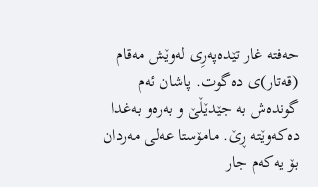حه‌فته‌ غار تێده‌په‌رِى له‌وێش مه‌قام (قه‌تار)ى ده‌گوت. پاشان ئه‌م گونده‌ش به‌ جێدێڵێ و به‌ره‌و به‌غدا ده‌كه‌وێته‌ ڕێ. مامۆستا عه‌لى مه‌ردان بۆ یه‌كه‌م جار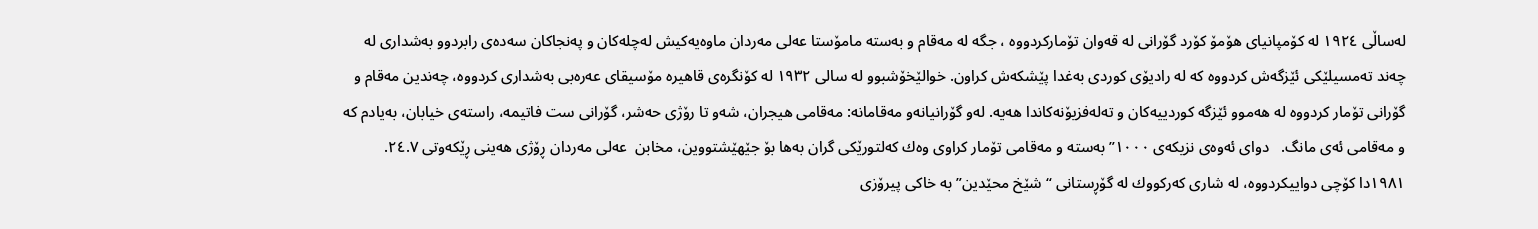له‌ساڵى ١٩٢٤ له‌ كۆمپانیاى هۆمۆ كۆرد گۆرانى له‌ قه‌وان تۆماركردووه‌ ، جگه‌ له‌ مه‌قام و به‌سته‌ مامۆستا عه‌لى مه‌ردان ماوه‌یه‌كیش له‌چله‌كان و په‌نجاكان سه‌ده‌ى رابردوو به‌شدارى له‌ چه‌ند ته‌مسیلێكى ئێزگه‌ش كردووه‌ كه‌ له‌ رادیۆى كوردى به‌غدا پێشكه‌ش كراون. خوالێخۆشبوو له‌ سالى ١٩٣٢ له‌ كۆنگره‌ى قاهیره‌ مۆسیقاى عه‌ره‌بى به‌شدارى كردووه‌، چه‌ندین مه‌قام و گۆرانى تۆمار كردووه‌ له‌ هه‌موو ئێزگه‌ كوردییه‌كان و ته‌له‌فزیۆنه‌كاندا هه‌یه‌. له‌و گۆرانیانه‌و مه‌قامانه‌: مه‌قامى هیجران، شه‌و تا رۆژى حه‌شر، گۆرانى ست فاتیمه‌، راسته‌ى خیابان، به‌یادم كه‌ و مه‌قامى ئه‌ى مانگ.   دواى ئه‌وه‌ى نزيكه‌ى ١٠٠٠” به‌سته‌ و مه‌قامى تۆمار كراوى وه‌ك كه‌لتورێكى گران به‌ها بۆ جێهێشتووين، مخابن  عه‌لی مه‌ردان ڕۆژی هه‌ینی ڕێكه‌وتی ٢٤.٧. ١٩٨١دا كۆچی دواییكردووه‌، له‌ شاری كه‌ركووك له‌ گۆڕستانی “شێخ محێدین” به‌ خاكی پیرۆزی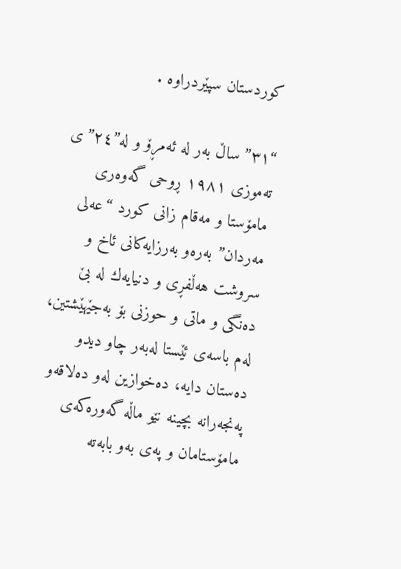كوردستان سپێردراوه .

“٣١” ساڵ به‌ر له‌ ئه‌مڕۆ و له‌”٢٤”ى ته‌موزى ١٩٨١ ڕوحى گه‌وه‌رى مامۆستا و مه‌قام زانى كورد “عه‌لى مه‌ردان” به‌ره‌و به‌رزايه‌كانى ئاخ و سروشت هه‌ڵفڕى و دنيايه‌ك له‌ بێ ده‌نگى و ماتى و حوزنى بۆ به‌جێهێشتين، له‌م باسه‌ى ئێستا له‌به‌ر چاو ديدو ده‌ستان دايه‌، ده‌خوازين له‌و ده‌لاقه‌و په‌نجه‌رانه‌ بچينه‌ نێو ماڵه‌ گه‌وره‌كه‌ى مامۆستامان و په‌ى به‌و بابه‌ته‌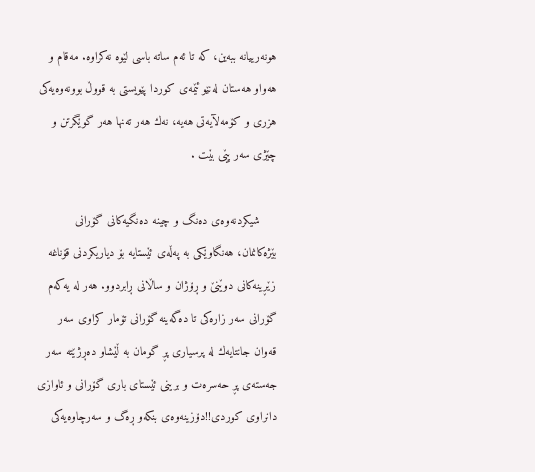هونه‌رييانه‌ ببه‌ين، كه‌ تا ئه‌م ساته‌ باسى لێوه‌ نه‌كراوه‌. مه‌قام و هه‌واو هه‌ستان له‌نێو ئێمه‌ى كوردا پێويستى به‌ قووڵ بوونه‌وه‌يه‌كى هزرى و كۆمه‌لآيه‌تى هه‌يه‌، نه‌ك هه‌ر ته‌نها هه‌ر گوێگرتن و چێژى سه‌ر پێى بێت .

     شيكردنه‌وه‌ى ده‌نگ و چينه‌ ده‌نگيه‌كانى گۆرانى بێژه‌كانمان، هه‌نگاوێكى به‌ په‌ڵه‌ى ئێستايه‌ بۆ دياريكردنى قۆناغه‌ زێڕينه‌كانى دوێنێ و ڕۆژان و ساڵانى ڕابردوو. هه‌ر له‌ يه‌كه‌م گۆرانى سه‌ر زاره‌كى تا ده‌گه‌ينه‌ گۆرانى تۆمار كراوى سه‌ر قه‌وان جانتايه‌ك له‌ پرسيارى پڕ گومان به‌ ڵێشاو ده‌ڕژێته‌ سه‌ر جه‌سته‌ى پڕ حه‌سره‌ت و برينى ئێستاى بارى گۆرانى و ئاوازى دانراوى كوردی!!دۆزينه‌وه‌ى بنكه‌و ڕه‌گ و سه‌رچاوه‌يه‌كى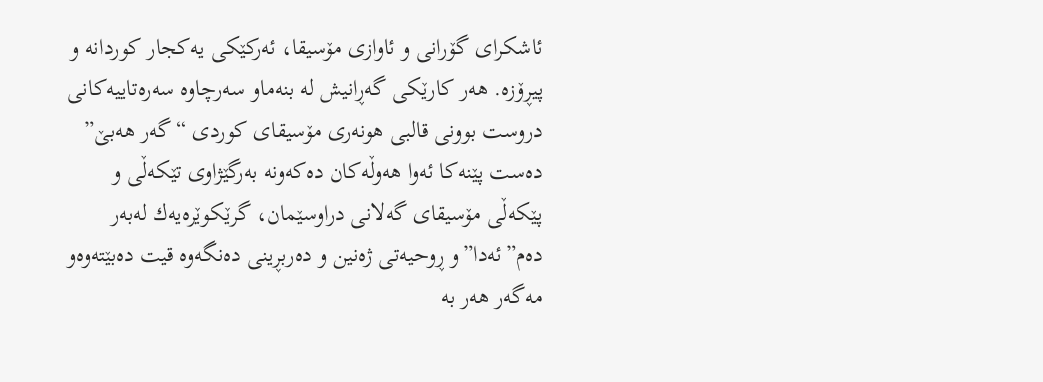ئاشكراى گۆرانى و ئاوازى مۆسيقا، ئه‌ركێكى يه‌كجار كوردانه‌ و پيڕۆزه‌. هه‌ر كارێكى گه‌ڕانيش له‌ بنه‌ماو سه‌رچاوه‌ سه‌ره‌تاييه‌كانى دروست بوونى قالبى هونه‌رى مۆسيقاى كوردى “گه‌ر هه‌بێ” ده‌ست پێنه‌كا ئه‌وا هه‌وڵه‌كان ده‌كه‌ونه‌ به‌رگێژاوى تێكه‌ڵى و پێكه‌ڵى مۆسيقاى گه‌لانى دراوسێمان، گرێكوێره‌يه‌ك له‌به‌ر ده‌م”ئه‌دا”و ڕوحيه‌تى ژه‌نين و ده‌ربڕينى ده‌نگه‌وه‌ قيت ده‌بێته‌وه‌و مه‌گه‌ر هه‌ر به‌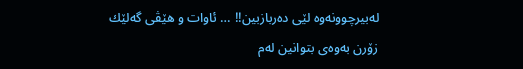له‌بيرچوونه‌وه‌ لێى ده‌ربازبين!! … ئاوات و هێڤى گه‌لێك زۆرن به‌وه‌ى بتوانين له‌م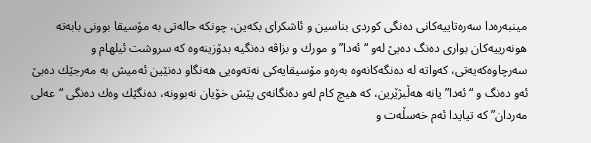مينبه‌ره‌دا سه‌ره‌تاييه‌كانى ده‌نگى كوردى بناسين و ئاشكراى بكه‌ين، چونكه‌ حاله‌تى به‌ مۆسيقا بوونى بابه‌ته‌ هونه‌رييه‌كان بوارى ده‌نگ ده‌بێ له‌و “ئه‌دا”و مورك و بزاڤه‌ ده‌نگيه‌ بدۆزينه‌وه‌ كه‌ سروشت ئيلهام و سه‌رچاوه‌كه‌يه‌تی، كه‌واته‌ له‌ ده‌نگه‌كانه‌وه‌ به‌ره‌و مۆسيقايه‌كى نه‌ته‌وه‌يى هه‌نگاو ده‌نێين ئه‌ميش به‌ مه‌رجێك ده‌بێ ئه‌و ده‌نگ و “ئه‌دا”يانه‌ هه‌ڵبژێرين، كه‌ هيچ كام له‌و ده‌نگانه‌ى پێش خۆيان نه‌بوونه‌، ده‌نگێك وه‌ك ده‌نگى “عه‌لى مه‌ردان” كه‌ تيايدا ئه‌م خه‌سڵه‌ت و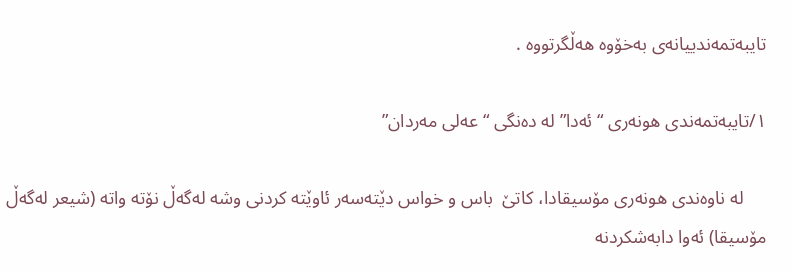تايبه‌تمه‌ندييانه‌ى به‌خۆوه‌ هه‌ڵگرتووه‌ .

١/تايبه‌تمه‌ندى هونه‌رى “ئه‌دا”له‌ ده‌نگى “عه‌لى مه‌ردان”

     له‌ ناوه‌ندى هونه‌رى مۆسيقادا، كاتێ  باس و خواس دێته‌سه‌ر ئاوێته‌ كردنى وشه‌ له‌گه‌ڵ نۆته‌ واته‌ (شيعر له‌گه‌ڵ مۆسيقا) ئه‌وا دابه‌شكردنه‌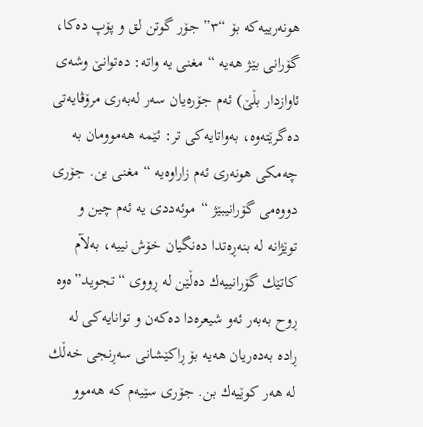هونه‌رييه‌كه‌ بۆ “٣” جۆر گوتن لق و پۆپ ده‌كا، گۆرانى بێژ هه‌يه‌ “مغنى يه‌ واته‌: ده‌توانێ وشه‌ى ئاوازدار بڵێ) ئه‌م جۆره‌يان سه‌ر له‌به‌رى مرۆڤايه‌تى ده‌گرێته‌وه‌، به‌واتايه‌كى تر: ئێمه‌ هه‌موومان به‌ چه‌مكى هونه‌رى ئه‌م زاراوه‌يه‌ “مغنى ين. جۆرى دووه‌مى گۆرانيبێژ “موئه‌ددى يه‌ ئه‌م چين و توێژانه‌ له‌ بنه‌ڕه‌تدا ده‌نگيان خۆش نييه‌، به‌لآم كاتێك گۆرانييه‌ك ده‌ڵێن له‌ ڕووى “تجويد”ه‌وه‌ ڕوح به‌به‌ر ئه‌و شيعره‌دا ده‌كه‌ن و توانايه‌كى له‌ ڕاده‌ به‌ده‌ريان هه‌يه‌ بۆ ڕاكێشانى سه‌ڕنجى خه‌ڵك له‌ هه‌ر كوێيه‌ك بن. جۆرى سێيه‌م كه‌ هه‌موو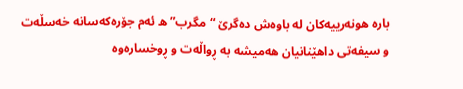باره‌ هونه‌رييه‌كان له‌ باوه‌ش ده‌گرێ “مگرب”ه‌ ئه‌م جۆره‌كه‌سانه‌ خه‌سڵه‌ت و سيفه‌تى داهێنانيان هه‌ميشه‌ به‌ ڕواڵه‌ت و ڕوخساره‌وه‌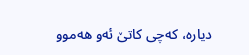دياره‌، كه‌چى كاتێ ئه‌و هه‌موو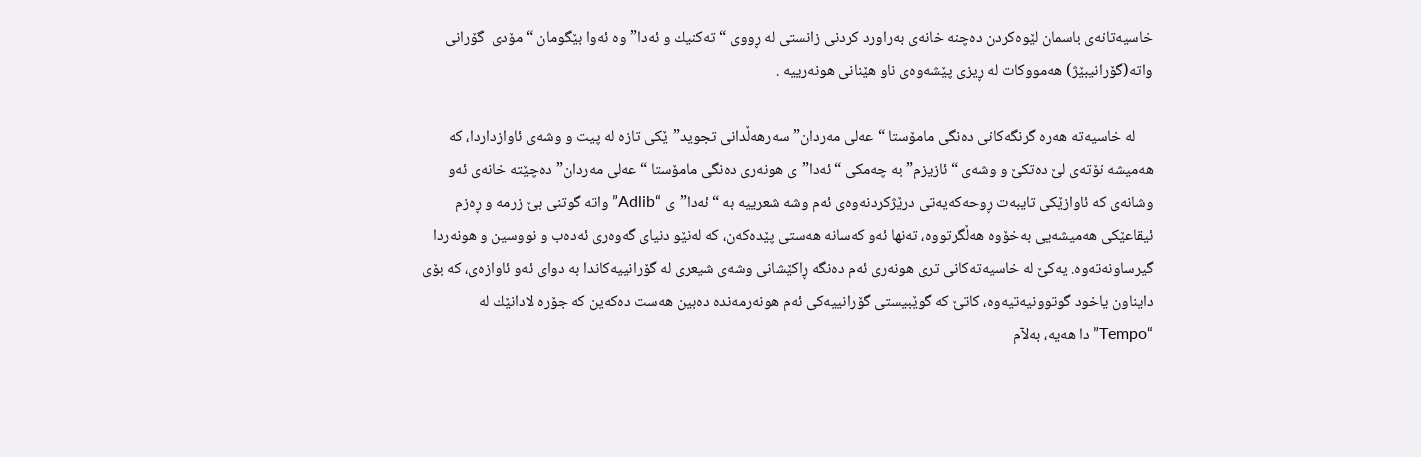خاسيه‌تانه‌ى باسمان لێوه‌كردن ده‌چنه‌ خانه‌ى به‌راورد كردنى زانستى له‌ ڕووى “ته‌كنيك و ئه‌دا”وه‌ ئه‌وا بێگومان “مۆدى  گۆرانى واته‌(گۆرانيبێژ) هه‌مووكات له‌ ڕيزى پێشه‌وه‌ى ناو هێنانى هونه‌رييه‌ .

     له‌ خاسيه‌ته‌ هه‌ره‌ گرنگه‌كانى ده‌نگى مامۆستا “عه‌لى مه‌ردان” سه‌رهه‌ڵدانى تجويد”ێكى تازه‌ له‌ پيت و وشه‌ى ئاوازداردا، كه‌ هه‌ميشه‌ نۆته‌ى لێ ده‌تكێ و وشه‌ى “ئازيزم” به‌ چه‌مكى “ئه‌دا”ى هونه‌رى ده‌نگى مامۆستا “عه‌لى مه‌ردان” ده‌چێته‌ خانه‌ى ئه‌و وشانه‌ى كه‌ ئاوازێكى تايبه‌ت ڕوحه‌كه‌يه‌تى درێژكردنه‌وه‌ى ئه‌م وشه‌ شعرييه‌ به‌ “ئه‌دا”ى “Adlib” واته‌ گوتنى بێ زرمه‌ و ڕه‌زم ئيقاعێكى هه‌ميشه‌يى به‌خۆوه‌ هه‌ڵگرتووه‌، ته‌نها ئه‌و كه‌سانه‌ هه‌ستى پێده‌كه‌ن، كه‌ له‌نێو دنياى گه‌وه‌رى ئه‌ده‌ب و نووسين و هونه‌ردا گيرساونه‌ته‌وه‌. يه‌كێ له‌ خاسيه‌ته‌كانى ترى هونه‌رى ئه‌م ده‌نگه‌ ڕاكێشانى وشه‌ى شيعرى له‌ گۆرانييه‌كاندا به‌ دواى ئه‌و ئاوازه‌ی، كه‌ بۆى دايناون ياخود گوتوونيه‌تيه‌وه‌، كاتێ كه‌ گوێبيستى گۆرانييه‌كى ئه‌م هونه‌رمه‌نده‌ ده‌بين هه‌ست ده‌كه‌ين كه‌ جۆره‌ لادانێك له‌ “Tempo”دا هه‌يه‌، به‌لآم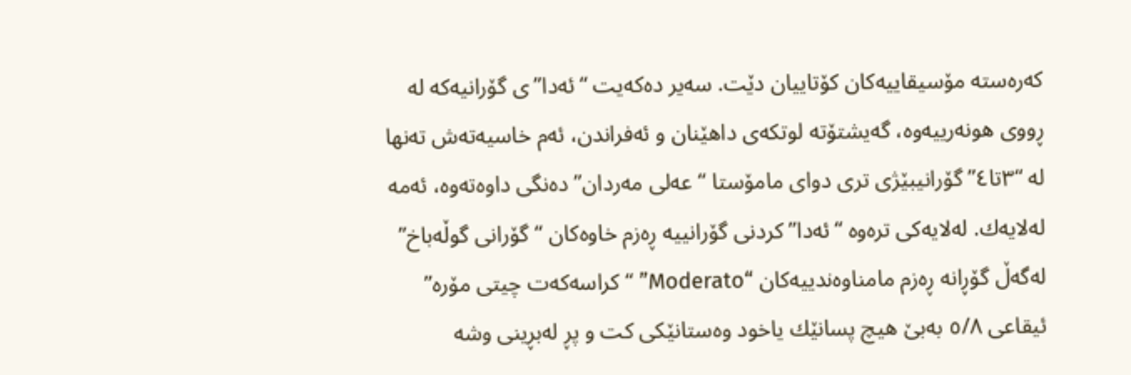كه‌ره‌سته‌ مۆسيقاييه‌كان كۆتاييان دێت. سه‌ير ده‌كه‌يت “ئه‌دا”ى گۆرانيه‌كه‌ له‌ ڕووى هونه‌رييه‌وه‌، گه‌يشتۆته‌ لوتكه‌ى داهێنان و ئه‌فراندن، ئه‌م خاسيه‌ته‌ش ته‌نها له‌ “٣تا٤” گۆرانيبێژى ترى دواى مامۆستا “عه‌لى مه‌ردان” ده‌نگى داوه‌ته‌وه‌، ئه‌مه‌ له‌لايه‌ك. له‌لايه‌كى تره‌وه‌ “ئه‌دا” كردنى گۆرانييه‌ ڕه‌زم خاوه‌كان “گۆرانى گوڵه‌باخ” له‌گه‌ڵ گۆڕانه‌ ڕه‌زم مامناوه‌ندييه‌كان “Moderato” “كراسه‌كه‌ت چيتى مۆره‌” ئيقاعى ٥/٨ به‌بێ هيچ پسانێك ياخود وه‌ستانێكى كت و پڕ له‌بڕينى وشه‌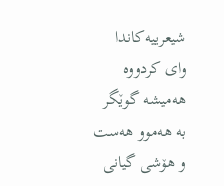شيعرييه‌كاندا واى كردووه‌ هه‌ميشه‌ گوێگر به‌ هه‌موو هه‌ست و هۆشى گيانى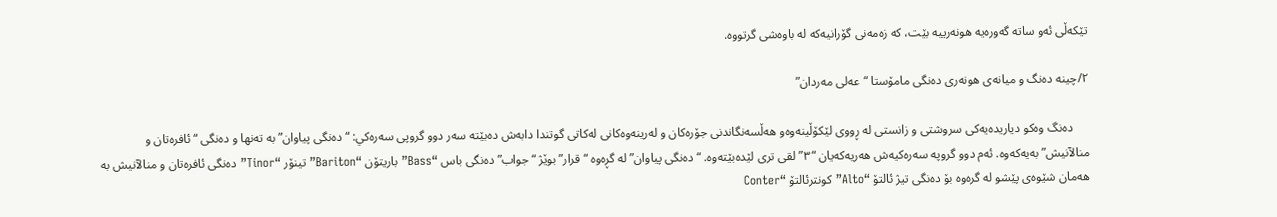تێكه‌ڵى ئه‌و ساته‌ گه‌وره‌يه‌ هونه‌رييه‌ بێت، كه‌ زه‌مه‌نى گۆرانيه‌كه‌ له‌ باوه‌شى گرتووه‌.

٢/چينه‌ ده‌نگ و ميانه‌ى هونه‌رى ده‌نگى مامۆستا “عه‌لى مه‌ردان”

     ده‌نگ وه‌كو دياريده‌يه‌كى سروشتى و زانستى له‌ ڕووى لێكۆڵينه‌وه‌و هه‌ڵسه‌نگاندنى جۆره‌كان و له‌رينه‌وه‌كانى له‌كاتى گوتندا دابه‌ش ده‌بێته‌ سه‌ر دوو گروپى سه‌ره‌كي: “ده‌نگى پياوان” به‌ ته‌نها و ده‌نگى “ئافره‌تان و منالآنيش”به‌يه‌كه‌وه‌. ئه‌م دوو گروپه‌ سه‌ره‌كيه‌ش هه‌ريه‌كه‌يان “٣” لقى ترى لێده‌بێته‌وه‌. “ده‌نگى پياوان” له‌ گڕه‌وه‌ “قرار” بوێژ “جواب” ده‌نگى باس “Bass” باريتۆن “Bariton” تينۆر “Tinor” ده‌نگى ئافره‌تان و منالآنيش به‌ هه‌مان شێوه‌ى پێشو له‌ گره‌وه‌ بۆ ده‌نگى تيژ ئالتۆ “Alto” كونترئالتۆ “Conter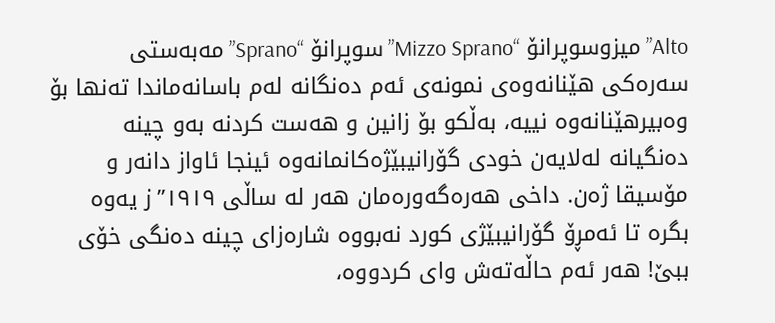Alto” ميزوسوپرانۆ “Mizzo Sprano” سوپرانۆ “Sprano” مه‌به‌ستى سه‌ره‌كى هێنانه‌وه‌ى نمونه‌ى ئه‌م ده‌نگانه‌ له‌م باسانه‌ماندا ته‌نها بۆ وه‌بيرهێنانه‌وه‌ نييه‌، به‌ڵكو بۆ زانين و هه‌ست كردنه‌ به‌و چينه‌ ده‌نگيانه‌ له‌لايه‌ن خودى گۆرانيبێژه‌كانمانه‌وه‌ ئينجا ئاواز دانه‌ر و مۆسيقا ژه‌ن. داخى هه‌ره‌گه‌وره‌مان هه‌ر له‌ ساڵى ١٩١٩”ز يه‌وه‌ بگره‌ تا ئه‌مڕۆ گۆرانيبێژى كورد نه‌بووه‌ شاره‌زاى چينه‌ ده‌نگى خۆى ببێ! هه‌ر ئه‌م حاڵه‌ته‌ش واى كردووه‌،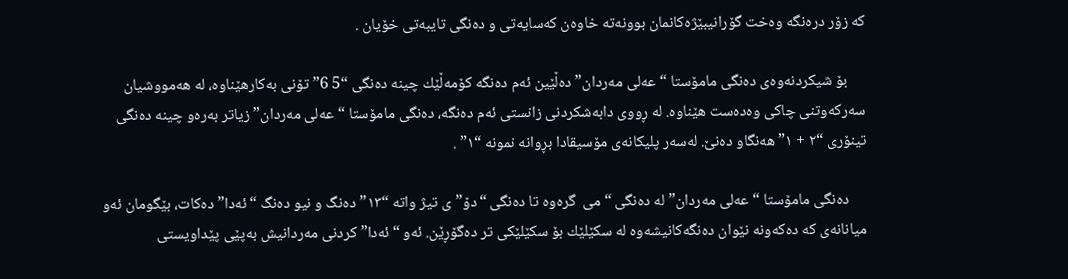كه‌ زۆر دره‌نگه‌ وه‌خت گۆرانيبێژه‌كانمان بوونه‌ته‌ خاوه‌ن كه‌سايه‌تى و ده‌نگى تايبه‌تى خۆيان .

     بۆ شيكردنه‌وه‌ى ده‌نگى مامۆستا “عه‌لى مه‌ردان” ده‌ڵێين ئه‌م ده‌نگه‌ كۆمه‌ڵێك چينه‌ ده‌نگى “5 6” تۆنى به‌كارهێناوه‌، له‌ هه‌مووشيان سه‌ركه‌وتنى چاكى وه‌ده‌ست هێناوه‌. له‌ ڕووى دابه‌شكردنى زانستى ئه‌م ده‌نگه‌، ده‌نگى مامۆستا “عه‌لى مه‌ردان” زياتر به‌ره‌و چينه‌ ده‌نگى تينۆرى “٢ + ١” هه‌نگاو ده‌نێ. له‌سه‌ر پليكانه‌ى مۆسيقادا بڕوانه‌ نمونه‌ “١” .

     ده‌نگى مامۆستا “عه‌لى مه‌ردان” له‌ ده‌نگى “مى  گره‌وه‌ تا ده‌نگى “دۆ”ى تيژ واته‌ “١٣” ده‌نگ و نيو ده‌نگ “ئه‌دا” ده‌كات، بێگومان ئه‌و ميانانه‌ى كه‌ ده‌كه‌ونه‌ نێوان ده‌نگه‌كانيشه‌وه‌ له‌ سكێلێك بۆ سكێلێكى تر ده‌گۆڕێن. ئه‌و “ئه‌دا” كردنى مه‌ردانيش به‌پێى پێداويستى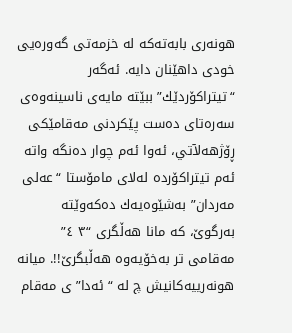هونه‌رى بابه‌ته‌كه‌ له‌ خزمه‌تى گه‌وره‌يى خودى داهێنان دايه‌. ئه‌گه‌ر “تيتراكۆردێك” ببێته‌ مايه‌ى ناسينه‌وه‌ى سه‌ره‌تاى ده‌ست پێكردنى مه‌قامێكى ڕۆژهه‌لآتي، ئه‌وا ئه‌م چوار ده‌نگه‌ واته‌ ئه‌م تيتراكۆرده‌ له‌لاى مامۆستا “عه‌لى مه‌ردان” به‌شێوه‌يه‌ك ده‌كه‌وێته‌ به‌رگوێ، كه‌ مانا هه‌ڵگرى “٣ ٤” مه‌قامى تر به‌خۆيه‌وه‌ هه‌ڵبگرێ!!. ميانه‌ هونه‌رييه‌كانيش چ له‌ “ئه‌دا”ى مه‌قام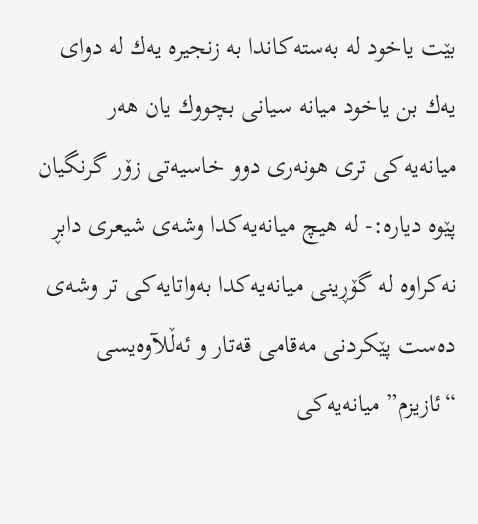بێت ياخود له‌ به‌سته‌كاندا به‌ زنجيره‌ يه‌ك له‌ دواى يه‌ك بن ياخود ميانه‌ سيانى بچووك يان هه‌ر ميانه‌يه‌كى ترى هونه‌رى دوو خاسيه‌تى زۆر گرنگيان پێوه‌ دياره‌:- له‌ هيچ ميانه‌يه‌كدا وشه‌ى شيعرى دابڕ نه‌كراوه‌ له‌ گۆڕينى ميانه‌يه‌كدا به‌واتايه‌كى تر وشه‌ى ده‌ست پێكردنى مه‌قامى قه‌تار و ئه‌ڵلآوه‌يسى “ئازيزم” ميانه‌يه‌كى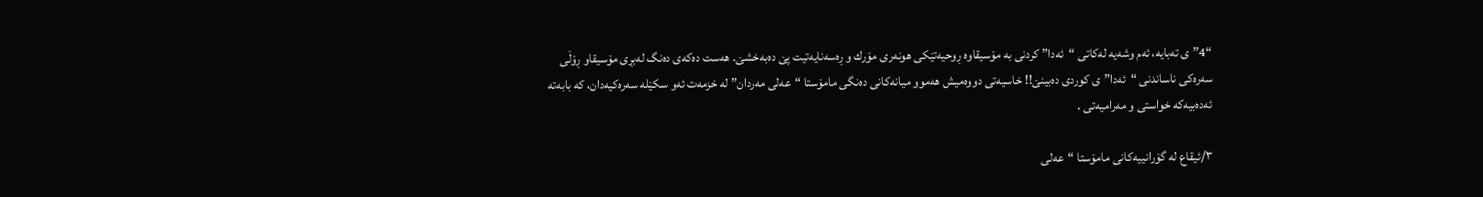“4”ى ته‌بايه‌، ئه‌م وشه‌يه‌ له‌كاتى “ئه‌دا” كردنى به‌ مۆسيقاوه‌ ڕوحيه‌تێكى هونه‌رى مۆرك و ڕه‌سه‌نايه‌تيت پێ ده‌به‌خشێ. هه‌ست ده‌كه‌ى ده‌نگ له‌بڕى مۆسيقاو ڕۆڵى سه‌ره‌كى ناساندنى “ئه‌دا”ى كوردى ده‌بينێ!! خاسيه‌تى دووه‌ميش هه‌موو ميانه‌كانى ده‌نگى مامۆستا “عه‌لى مه‌ردان” له‌ خزمه‌ت ئه‌و سكێله‌ سه‌ره‌كيه‌دان، كه‌ بابه‌ته‌ ئه‌ده‌بيه‌كه‌ خواستى و مه‌راميه‌تى .

٣/ئيقاع له‌ گۆرانييه‌كانى مامۆستا “عه‌لى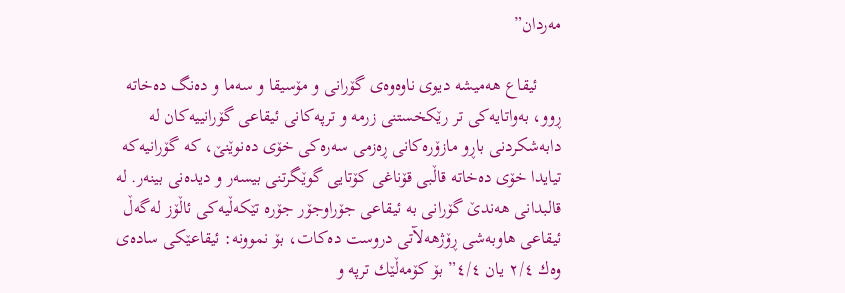مه‌ردان”

     ئيقاع هه‌ميشه‌ ديوى ناوه‌وه‌ى گۆرانى و مۆسيقا و سه‌ما و ده‌نگ ده‌خاته‌ ڕوو، به‌واتايه‌كى تر رێكخستنى زرمه‌ و ترپه‌كانى ئيقاعى گۆرانييه‌كان له‌ دابه‌شكردنى باڕو مازۆره‌كانى ڕه‌زمى سه‌ره‌كى خۆى ده‌نوێنێ، كه‌ گۆرانيه‌كه‌ تيايدا خۆى ده‌خاته‌ قاڵبى قۆناغى كۆتايى گوێگرتنى بيسه‌ر و ديده‌نى بينه‌ر. له‌ قالبدانى هه‌ندێ گۆرانى به‌ ئيقاعى جۆراوجۆر جۆره‌ تێكه‌ڵيه‌كى ئاڵۆز له‌گه‌ڵ ئيقاعى هاوبه‌شى ڕۆژهه‌لآتى دروست ده‌كات، بۆ نموونه‌: ئيقاعێكى ساده‌ى وه‌ك ٢/٤ يان ٤/٤” بۆ كۆمه‌ڵێك ترپه‌ و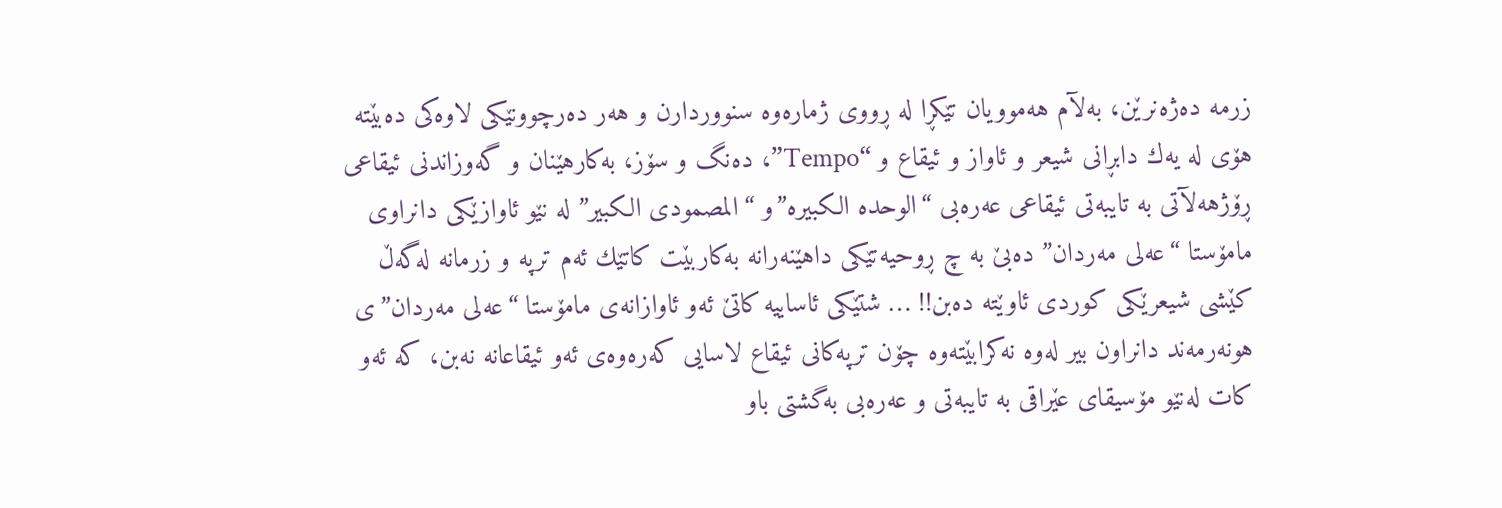زرمه‌ ده‌ژه‌نرێن، به‌لآم هه‌موويان تێكڕا له‌ ڕووى ژماره‌وه‌ سنووردارن و هه‌ر ده‌رچوونێكى لاوه‌كى ده‌بێته‌ هۆى له‌ يه‌ك دابڕانى شيعر و ئاواز و ئيقاع و “Tempo”، ده‌نگ و سۆز، به‌كارهێنان و گه‌وزاندنى ئيقاعى ڕۆژهه‌لآتى به‌ تايبه‌تى ئيقاعى عه‌ره‌بى “الوحده الكبيره”و “المصمودى الكبير” له‌ نێو ئاوازێكى دانراوى مامۆستا “عه‌لى مه‌ردان” ده‌بێ به‌ چ ڕوحيه‌تێكى داهێنه‌رانه‌ به‌كاربێت كاتێك ئه‌م ترپه‌ و زرمانه‌ له‌گه‌ڵ كێشى شيعرێكى كوردى ئاوێته‌ ده‌بن!! … شتێكى ئاساييه‌ كاتێ ئه‌و ئاوازانه‌ى مامۆستا “عه‌لى مه‌ردان”ى هونه‌رمه‌ند دانراون بير له‌وه‌ نه‌كرابێته‌وه‌ چۆن ترپه‌كانى ئيقاع لاسايى كه‌ره‌وه‌ى ئه‌و ئيقاعانه‌ نه‌بن، كه‌ ئه‌و كات له‌نێو مۆسيقاى عێراقى به‌ تايبه‌تى و عه‌ره‌بى به‌گشتى باو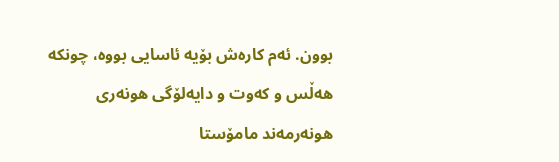بوون. ئه‌م كاره‌ش بۆيه‌ ئاسايى بووه‌، چونكه‌ هه‌ڵس و كه‌وت و دايه‌لۆگى هونه‌رى هونه‌رمه‌ند مامۆستا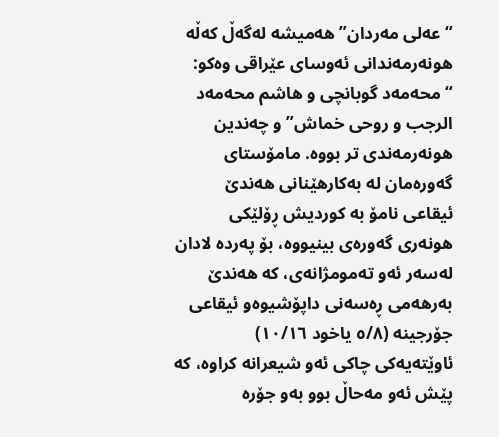“عه‌لى مه‌ردان” هه‌ميشه‌ له‌گه‌ڵ كه‌ڵه‌ هونه‌رمه‌ندانى ئه‌وساى عێراقى وه‌كو: “محه‌مه‌د گوبانچى و هاشم محه‌مه‌د الرجب و روحى خماش” و چه‌ندين هونه‌رمه‌ندى تر بووه‌. مامۆستاى گه‌وره‌مان له‌ به‌كارهێنانى هه‌ندێ ئيقاعى نامۆ به‌ كورديش ڕۆلێكى هونه‌رى گه‌وره‌ى بينيووه‌، بۆ په‌رده‌ لادان له‌سه‌ر ئه‌و ته‌مومژانه‌ى، كه‌ هه‌ندێ به‌رهه‌مى ڕه‌سه‌نى داپۆشيوه‌و ئيقاعى جۆرجينه‌ (٥/٨ ياخود ١٠/١٦) ئاوێته‌يه‌كى چاكى ئه‌و شيعرانه‌ كراوه‌، كه‌ پێش ئه‌و مه‌حاڵ بوو به‌و جۆره‌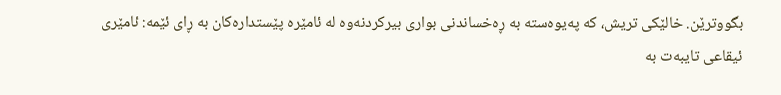بگووترێن. خالێكى تريش، كه‌ په‌يوه‌سته‌ به‌ ڕه‌خساندنى بوارى بيركردنه‌وه‌ له‌ ئامێره‌ پێستداره‌كان به‌ ڕاى ئێمه‌: ئامێرى ئيقاعى تايبه‌ت به‌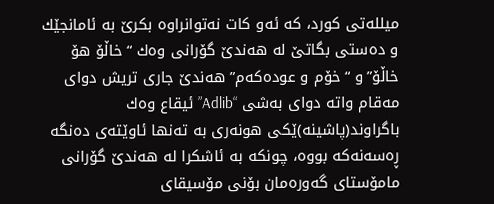ميلله‌تى كورد، كه‌ ئه‌و كات نه‌توانراوه‌ بكرێ به‌ ئامانجێك و ده‌ستى بگاتێ له‌ هه‌ندێ گۆرانى وه‌ك “خاڵۆ هۆ خاڵۆ”و “خۆم و عوده‌كه‌م” هه‌ندێ جارى تريش دواى مه‌قام واته‌ دواى به‌شى “Adlib” ئيقاع وه‌ك باگراوند(پاشينه‌)ێكى هونه‌رى به‌ ته‌نها ئاوێته‌ى ده‌نگه‌ ڕه‌سه‌نه‌كه‌ بووه‌، چونكه‌ به‌ ئاشكرا له‌ هه‌ندێ گۆرانى مامۆستاى گه‌وره‌مان بۆنى مۆسيقاى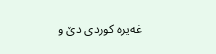غه‌يره‌ كوردى دێ و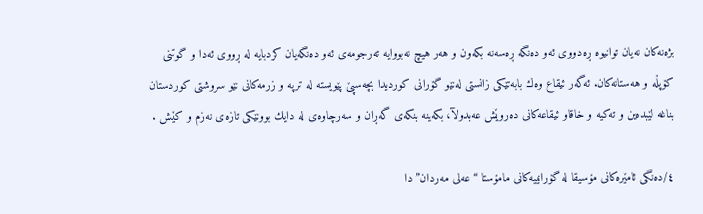بژه‌نه‌كان نه‌يان توانيوه‌ ڕه‌دووى ئه‌و ده‌نگه‌ ڕه‌سه‌نه‌ بكه‌ون و هه‌ر هيچ نه‌بووايه‌ ته‌رجومه‌ى ئه‌و ده‌نگه‌يان كردبايه‌ له‌ ڕووى ئه‌دا و گوتنى كۆپڵه‌ و هه‌ستانه‌كان. ئه‌گه‌ر ئيقاع وه‌ك بابه‌تێكى زانستى له‌نێو گۆرانى كورديدا بچه‌سپێ پێويسته‌ له‌ ترپه‌ و زرمه‌كانى نێو سروشتى كوردستان بناغه‌ لێبده‌ين و ته‌كيه‌ و خا‌قاو ئيقاعه‌كانى ده‌روێش عه‌بدولآ، بكه‌ينه‌ بنكه‌ى گه‌ڕان و سه‌رچاوه‌ى له‌ دايك بوونێكى تازه‌ى نه‌زم و كێش .

٤/ده‌نگى ئامێره‌كانى مۆسيقا له‌ گۆرانييه‌كانى مامۆستا “عه‌لى مه‌ردان”دا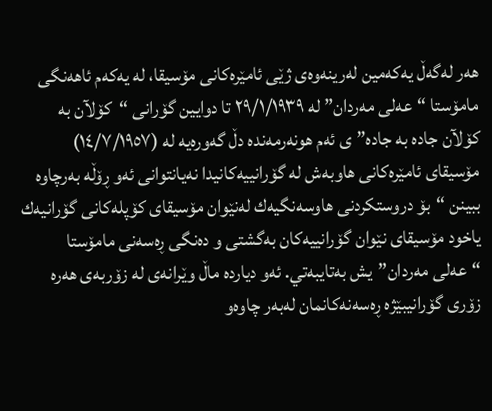هه‌ر له‌گه‌ڵ يه‌كه‌مين له‌رينه‌وه‌ى ژێى ئامێره‌كانى مۆسيقا، له‌ يه‌كه‌م ئاهه‌نگى مامۆستا “عه‌لى مه‌ردان” له‌ ٢٩/١/١٩٣٩ تا دوايين گۆرانى “كۆلآن به‌ كۆلآن جاده‌ به‌ جاده‌”ى ئه‌م هونه‌رمه‌نده‌ دڵ گه‌وره‌يه‌ له‌ (١٤/٧/١٩٥٧) مۆسيقاى ئامێره‌كانى هاوبه‌ش له‌ گۆرانييه‌كانيدا نه‌يانتوانى ئه‌و ڕۆڵه‌ به‌رچاوه‌ ببينن “بۆ دروستكردنى هاوسه‌نگيه‌ك له‌نێوان مۆسيقاى كۆپله‌كانى گۆرانيه‌ك ياخود مۆسيقاى نێوان گۆرانييه‌كان به‌گشتى و ده‌نگى ڕه‌سه‌نى مامۆستا “عه‌لى مه‌ردان”يش به‌تايبه‌تي. ئه‌و ديارده‌ ماڵ وێرانه‌ى له‌ زۆربه‌ى هه‌ره‌ زۆرى گۆرانيبێژه‌ ڕه‌سه‌نه‌كانمان له‌به‌ر چاوه‌و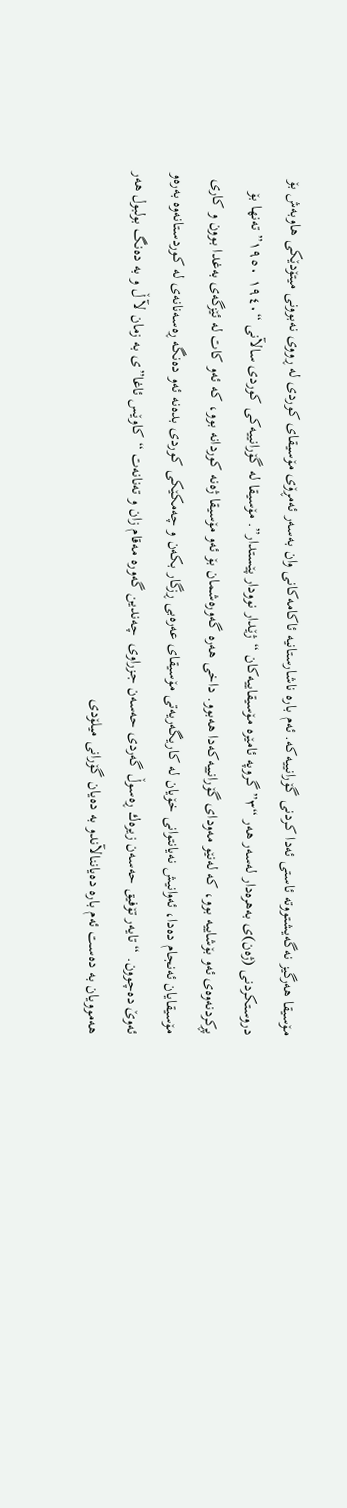مۆسيقا هه‌رگيز نه‌گه‌يشتووته‌ ئاستى ئه‌دا كردنى گۆرانييه‌كه‌. ئه‌م باره‌ ناشارستانيه‌ ئاكامه‌كانى وان به‌سه‌ر ئه‌مڕۆى مۆسيقاى كوردى له‌ ڕووى نه‌بوونى ميتۆدێكى هاوبه‌ش بۆ دروستكردنى (ژه‌ن)ى به‌هره‌دار له‌سه‌ر هه‌ر “٣” گروپه‌ ئامێره‌ مۆسيقاييه‌كان “ژێدار نوودار پێستدار”. مۆسيقا له‌ گۆرانييه‌كى كوردى سالآنى “١٩٤٠ ١٩٥٠” ته‌نها بۆ پڕكردنه‌وه‌ى ئه‌و بۆشاييه‌ بوو، كه‌ له‌نێو مه‌وداى گۆرانييه‌كه‌دا هه‌بوو. داخى هه‌ره‌ گه‌وره‌شمان بۆ ئه‌و مۆسيقا ژه‌نه‌ كوردانه‌ بوو، كه‌ ئه‌و كات له‌ ئێزگه‌ى به‌غدا بوون و كارى مۆسيقايان ئه‌نجام ده‌دا، ئه‌وانيش نه‌يانتوانى خۆيان له‌ كاريگه‌ريه‌تى مۆسيقاى عه‌ره‌بى ڕزگار بكه‌ن و چه‌مكێكى كوردى بده‌نه‌ ئه‌و ده‌نگه‌ ڕه‌سه‌نانه‌ى له‌ كوردستانه‌وه‌ به‌ره‌و ئه‌وێ ده‌چوون. “تايه‌ر تۆفيق حه‌سه‌ن زيره‌ك ڕه‌سوڵ گه‌ردى حه‌سه‌ن جزراوى  چه‌ندين گه‌وره‌ مه‌قام زان و ته‌نانه‌ت “كاوێس ئاغا”ى به‌ زمان لآڵ و به‌ ده‌نگ بولبول هه‌ر هه‌موويان به‌ ده‌ست ئه‌م باره‌ ده‌ياننالآندو به‌ ده‌يان گۆرانى ميلۆدى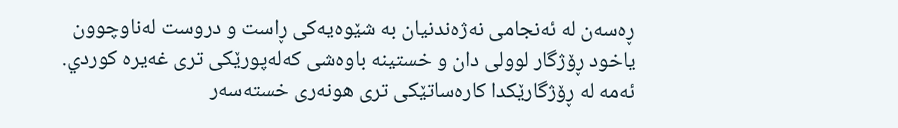ڕه‌سه‌ن له‌ ئه‌نجامى نه‌ژه‌ندنيان به‌ شێوه‌يه‌كى ڕاست و دروست له‌ناوچوون ياخود ڕۆژگار لوولى دان و خستينه‌ باوه‌شى كه‌له‌پورێكى ترى غه‌يره‌ كوردي. ئه‌مه‌ له‌ ڕۆژگارێكدا كاره‌ساتێكى ترى هونه‌رى خسته‌سه‌ر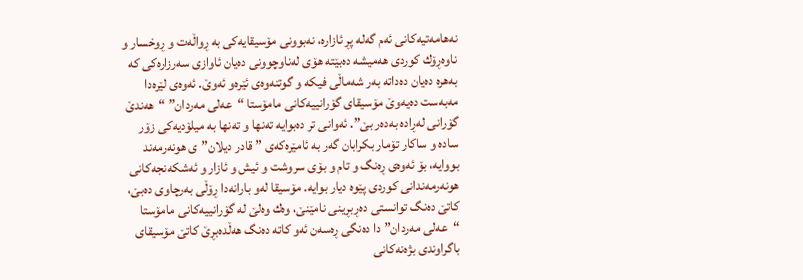نه‌هامه‌تيه‌كانى ئه‌م گه‌له‌ پڕ ئازاره‌، نه‌بوونى مۆسيقايه‌كى به‌ ڕواڵه‌ت و ڕوخسار و ناوه‌ڕۆك كوردى هه‌ميشه‌ ده‌بێته‌ هۆى له‌ناوچوونى ده‌يان ئاوازى سه‌رزاره‌كى كه‌ به‌هره‌ ده‌يان ده‌داته‌ به‌ر شه‌ماڵى فيكه‌ و گوتنه‌وه‌ى ئێره‌و ئه‌وێ. ئه‌وه‌ى لێره‌دا مه‌به‌ست ده‌يه‌وێ مۆسيقاى گۆرانييه‌كانى مامۆستا “عه‌لى مه‌ردان” “هه‌ندێ گۆرانى له‌ڕاده‌ به‌ده‌ر بێ”. ئه‌وانى تر ده‌بوايه‌ ته‌نها و ته‌نها به‌ ميلۆديه‌كى زۆر ساده‌ و ساكار تۆمار بكرابان گه‌ر به‌ ئامێره‌كه‌ى ” قادر ديلان”ى هونه‌رمه‌ند بووايه‌، بۆ ئه‌وه‌ى ڕه‌نگ و تام و بۆى سروشت و ئيش و ئازار و ئه‌شكه‌نجه‌كانى هونه‌رمه‌ندانى كوردى پێوه‌ ديار بوايه‌. مۆسيقا له‌و بارانه‌دا ڕۆڵى به‌رچاوى ده‌بێ، كاتێ ده‌نگ توانستى ده‌ڕبڕينى نامێنێ، وه‌ك وه‌لێ له‌ گۆرانييه‌كانى مامۆستا “عه‌لى مه‌ردان”دا ده‌نگى ڕه‌سه‌ن ئه‌و كاته‌ ده‌نگ هه‌ڵده‌بڕێ كاتێ مۆسيقاى باگراوندى بژه‌نه‌كانى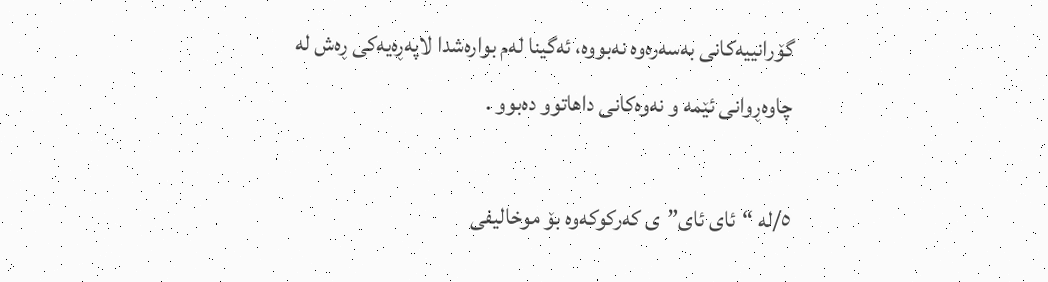گۆرانييه‌كانى به‌سه‌ره‌وه‌ نه‌بووه‌، ئه‌گينا له‌م بواره‌شدا لاپه‌ڕه‌يه‌كى ڕه‌ش له‌ چاوه‌ڕوانى ئێمه‌ و نه‌وه‌كانى داهاتوو ده‌بوو .

٥/له‌ “ئاى ئاى”ى كه‌ركوكه‌وه‌ بۆ موخاليفى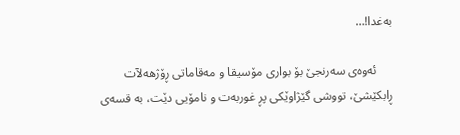به‌غدا!…

     ئه‌وه‌ى سه‌رنجێ بۆ بوارى مۆسيقا و مه‌قاماتى ڕۆژهه‌لآت ڕابكێشێ، تووشى گێژاوێكى پڕ غوربه‌ت و نامۆيى دێت، به‌ قسه‌ى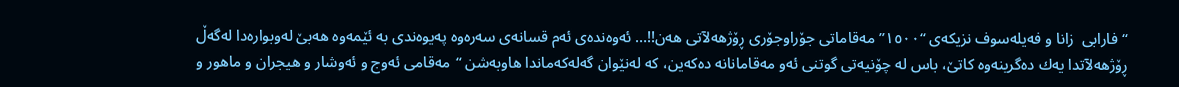“فارابى  زانا و فه‌يله‌سوف نزيكه‌ى “١٥٠٠” مه‌قاماتى جۆراوجۆرى ڕۆژهه‌لآتى هه‌ن!!… ئه‌وه‌نده‌ى ئه‌م قسانه‌ى سه‌ره‌وه‌ په‌يوه‌ندى به‌ ئێمه‌وه‌ هه‌بێ له‌وبواره‌دا له‌گه‌ڵ ڕۆژهه‌لآتدا يه‌ك ده‌گرينه‌وه‌ كاتێ، باس له‌ چۆنيه‌تى گوتنى ئه‌و مه‌قامانانه‌ ده‌كه‌ين، كه‌ له‌نێوان گه‌له‌كه‌ماندا هاوبه‌شن “مه‌قامى ئه‌وج و ئه‌وشار و هيجران و ماهور و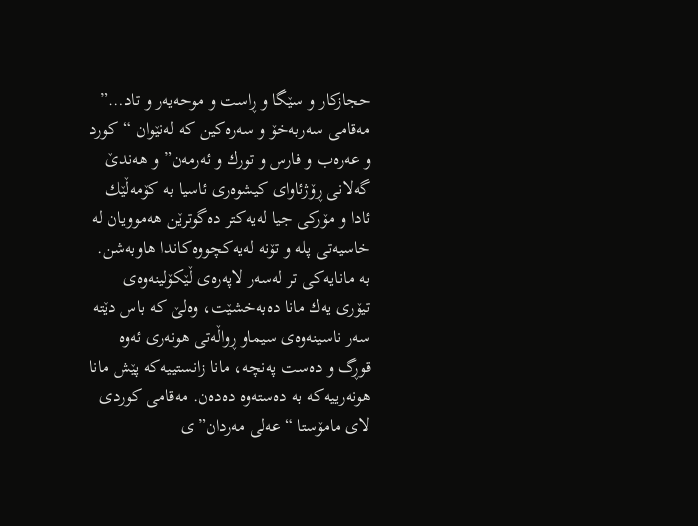حجازكار و سێگا و ڕاست و موحه‌يه‌ر و تاد…” مه‌قامى سه‌ربه‌خۆ و سه‌ره‌كين كه‌ له‌نێوان “كورد و عه‌ره‌ب و فارس و تورك و ئه‌رمه‌ن” و هه‌ندێ گه‌لانى ڕۆژئاواى كيشوه‌رى ئاسيا به‌ كۆمه‌ڵێك ئادا و مۆركى جيا له‌يه‌كتر ده‌گوترێن هه‌موويان له‌ خاسيه‌تى پله‌ و تۆنه‌ له‌يه‌كچووه‌كاندا هاوبه‌شن. به‌ مانايه‌كى تر له‌سه‌ر لاپه‌ره‌ى ڵێكۆلينه‌وه‌ى تيۆرى يه‌ك مانا ده‌به‌خشێت، وه‌لێ كه‌ باس دێته‌ سه‌ر ناسينه‌وه‌ى سيماو ڕواڵه‌تى هونه‌رى ئه‌وه‌ قوڕگ و ده‌ست په‌نچه‌، مانا زانستييه‌كه‌ پێش مانا هونه‌رييه‌كه‌ به‌ ده‌سته‌وه‌ ده‌ده‌ن. مه‌قامى كوردى لاى مامۆستا “عه‌لى مه‌ردان”ى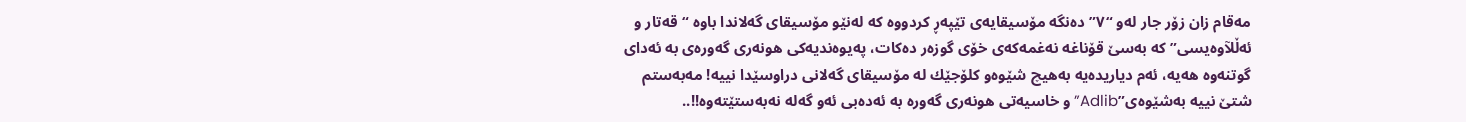مه‌قام زان زۆر جار له‌و “٧” ده‌نگه‌ مۆسيقايه‌ى تێپه‌ڕ كردووه‌ كه‌ له‌نێو مۆسيقاى گه‌لاندا باوه‌ “قه‌تار و ئه‌ڵلآوه‌يسى” كه‌ به‌سێ قۆناغه‌ نه‌غمه‌كه‌ى خۆى گوزه‌ر ده‌كات، په‌يوه‌نديه‌كى هونه‌رى گه‌وره‌ى به‌ ئه‌داى گوتنه‌وه‌ هه‌يه‌، ئه‌م دياريده‌يه‌ به‌هيچ شێوه‌و كلۆجێك له‌ مۆسيقاى گه‌لانى دراوسێدا نييه‌! مه‌به‌ستم شتێ نييه‌ به‌شێوه‌ی”Adlib”و خاسيه‌تى هونه‌رى گه‌وره‌ به‌ ئه‌ده‌بى ئه‌و گه‌له‌ نه‌به‌ستێته‌وه‌!!..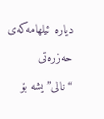دياره‌ ئيلهامه‌كه‌ى حه‌زره‌تى “نالی”يشه‌ بۆ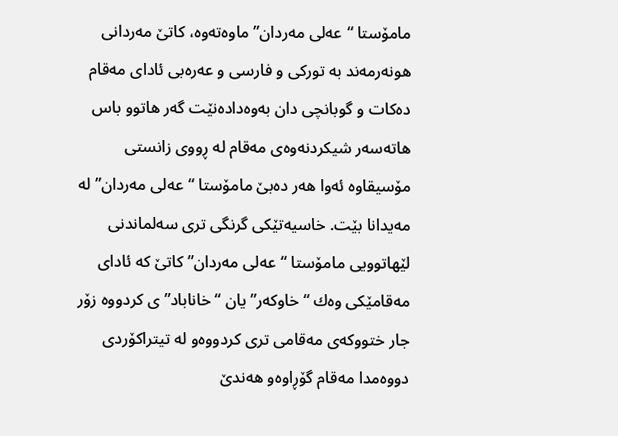مامۆستا “عه‌لى مه‌ردان” ماوه‌ته‌وه‌، كاتێ مه‌ردانى هونه‌رمه‌ند به‌ توركى و فارسى و عه‌ره‌بى ئاداى مه‌قام ده‌كات و گوبانچى دان به‌وه‌داده‌نێت گه‌ر هاتوو باس هاته‌سه‌ر شيكردنه‌وه‌ى مه‌قام له‌ ڕووى زانستى مۆسيقاوه‌ ئه‌وا هه‌ر ده‌بێ مامۆستا “عه‌لى مه‌ردان” له‌ مه‌يدانا بێت. خاسيه‌تێكى گرنگى ترى سه‌لماندنى لێهاتوويى مامۆستا “عه‌لى مه‌ردان” كاتێ كه‌ ئاداى مه‌قامێكى وه‌ك “خاوكه‌ر” يان “خاناباد”ى كردووه‌ زۆر جار ختووكه‌ى مه‌قامى ترى كردووه‌و له‌ تيتراكۆردى دووه‌مدا مه‌قام گۆڕاوه‌و هه‌ندێ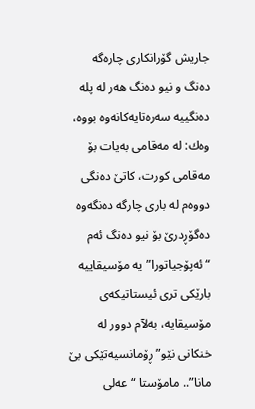جاريش گۆرانكارى چاره‌گه‌ ده‌نگ و نيو ده‌نگ هه‌ر له‌ پله‌ ده‌نگييه‌ سه‌ره‌تايه‌كانه‌وه‌ بووه‌، وه‌ك: له‌ مه‌قامى به‌يات بۆ مه‌قامى كورت، كاتێ ده‌نگى دووه‌م له‌ بارى چارگه‌ ده‌نگه‌وه‌ ده‌گۆڕدرێ بۆ نيو ده‌نگ ئه‌م “ئه‌پۆجياتورا”يه‌ مۆسيقاييه‌ بارێكى ترى ئيستاتيكه‌ى مۆسيقايه‌، به‌لآم دوور له‌ خنكانى نێو”ڕۆمانسيه‌تێكى بێ مانا”.. مامۆستا “عه‌لى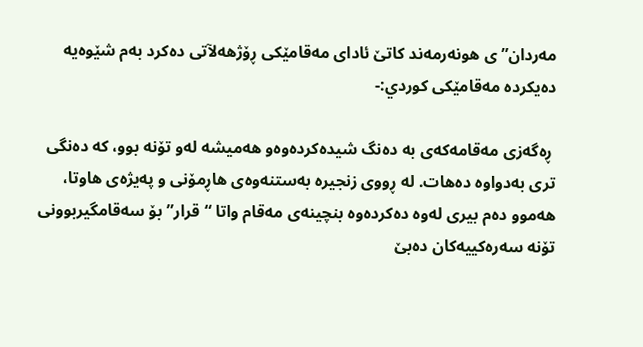مه‌ردان”ى هونه‌رمه‌ند كاتێ ئاداى مه‌قامێكى ڕۆژهه‌لآتى ده‌كرد به‌م شێوه‌يه‌ ده‌يكرده‌ مه‌قامێكى كوردي:-

 ڕه‌گه‌زى مه‌قامه‌كه‌ى به‌ ده‌نگ شيده‌كرده‌وه‌و هه‌ميشه‌ له‌و تۆنه‌ بوو، كه‌ ده‌نگى ترى به‌دواوه‌ ده‌هات. له‌ ڕووى زنجيره‌ به‌ستنه‌وه‌ى هاڕمۆنى و په‌يژه‌ى هاوتا، هه‌موو ده‌م بيرى له‌وه‌ ده‌كرده‌وه‌ بنچينه‌ى مه‌قام واتا “قرار” بۆ سه‌قامگيربوونى تۆنه‌ سه‌ره‌كييه‌كان ده‌بێ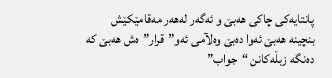پانتايه‌كى چاكى هه‌بێ و ئه‌گه‌ر له‌هه‌ر مه‌قامێكێش بنچينه‌ هه‌بێ ئه‌وا ده‌بێ وه‌لآمى ئه‌و”قرار”ه‌ش هه‌بێ كه‌ ده‌نگه‌ زبڵه‌كانن “جواب”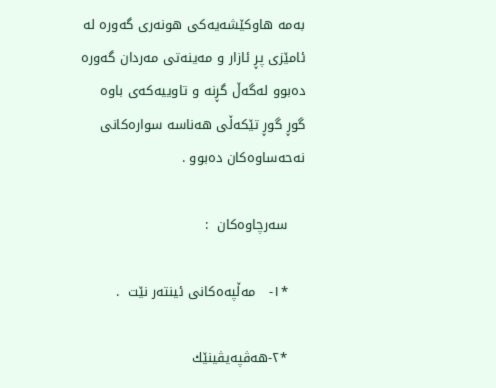به‌مه‌ هاوكێشه‌يه‌كى هونه‌رى گه‌وره‌ له‌ ئامێزى پڕ ئازار و مه‌ينه‌تى مه‌ردان گه‌وره‌ ده‌بوو له‌گه‌ڵ گڕنه‌ و تاوييه‌كه‌ى باوه‌ گوڕ گوڕ تێكه‌ڵى هه‌ناسه‌ سواره‌كانى نه‌حه‌ساوه‌كان ده‌بوو .

    سه‌رچاوه‌كان  :

    ٭١-   مه‌ڵپه‌ه‌كانی ئینته‌ر نێت  .

    ٭٢-هه‌ڤپه‌یڤینێك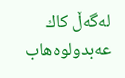له‌گه‌ڵ كاك عه‌بدولوه‌هاب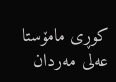كوڕی مامۆستا عه‌لی مه‌ردان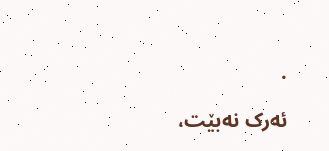.

ئەرک نەبێت،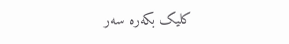کلیک بکەرە سەر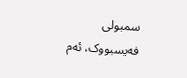سمبولی فەیسبووک، ئەم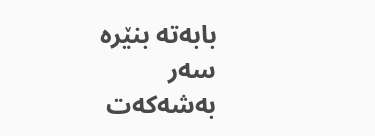بابەتە بنێرە سەر بەشەکەت